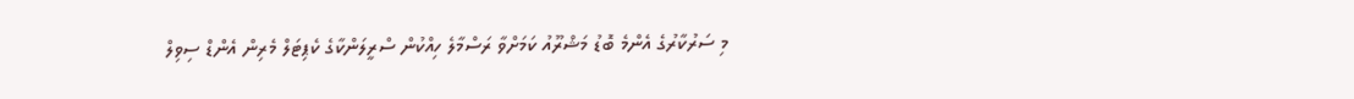މި ސަރުކާރުގެ އެންމެ ބޮޑު މަޝްރޫއު ކަމަށްވާ ރަސްމާލެ ހިއްކުން ސްރީލަންކާގެ ކެޕިޓަލް މެރިން އެންޑް ސިވިލް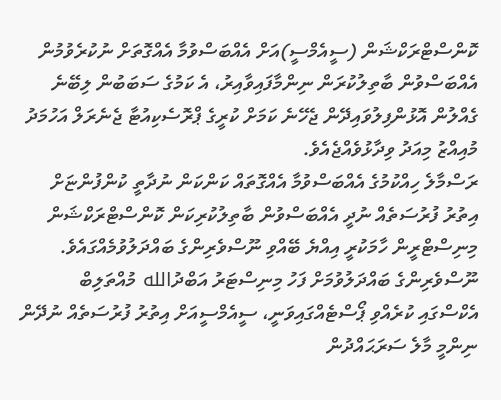ކޮންސްޓްރަކްޝަން (ސީއެމްސީ)އަށް އެއްބަސްވުމާ އެއްގޮތަށް ނުކުރެވުމުން އެއްބަސްވުން ބާތިލުކުރަން ނިންމާފައިވާއިރު، އެ ކަމުގެ ސަބަބުން ލިބޭނެ ގެއްލުން އޮޅުންފިލުވައިދޭން ޖެހޭނެ ކަމަށް ކުރީގެ ޕްރޮސެކިއުޓާ ޖެނެރަލް އަހުމަދު މުއިއްޒު މިއަދު ވިދާޅުވެއްޖެއެވެ.
ރަސްމާލެ ހިއްކުމުގެ އެއްބަސްވުމާ އެއްގޮތައް ކަންކަން ނުދާތީ ކުންފުންޏަށް އިތުރު ފުރުސަތެއް ނުދީ އެއްބަސްވުން ބާތިލުކުރިކަން ކޮންސްޓްރަކްޝަން މިނިސްޓްރީން ހާމަކުރީ އިއްޔެ ބޭއްވި ނޫސްވެރިންގެ ބައްދަލުވުމެއްގައެވެ.
ނޫސްވެރިންގެ ބައްދަލުވުމަށް ފަހު މިނިސްޓަރު އަބްދުالله މުއްތަލިބް އެކްސްގައި ކުރެއްވި ޕޯސްޓެއްގައިވަނީ، ސީއެމްސީއަށް އިތުރު ފުރުސަތެއް ނުދޭން ނިންމީ މާލެ ސަރަޙައްދުން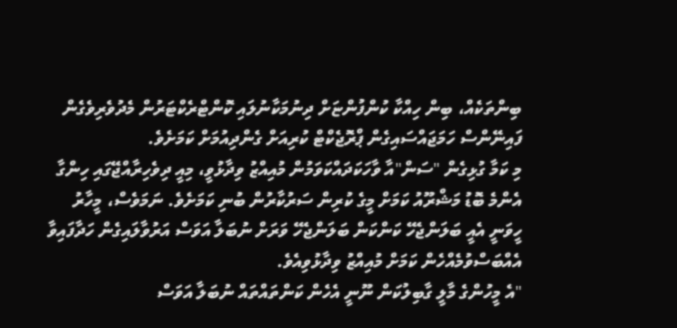ބިންތަކެއް، ބިން ހިއްކާ ކުންފުންޏަށް ދިނުމަކާނުލައި ކޮންޓްރެކްޓަރުން މެދުވެރިވެގެން ފައިނޭންސް ހަމަޖައްސައިގެން ޕްރޮޖެކްޓް ކުރިއަށް ގެންދިއުމަށް ކަމަށެވެ.
މި ކަމާ ގުޅިގެން "ސަން"އާ ވާހަކަދައްކަވަމުން މުއިއްޒު ވިދާޅުވީ، މިއީ ދިވެހިރާއްޖޭގައި ހިންގާ އެންމެ ބޮޑު މަޝްރޫއު ކަމަށް މީގެ ކުރިން ސަރުކާރުން ބުނި ކަމަށެވެ. ނަމަވެސް، މީހާރު ހީވަނީ އެއީ ބަލަންޖެހޭ ކަންކަން ބަލަންޖެހޭ ވަރަށް ނުބަލާ އަވަސް އަރުވާލައިގެން ހަދާފައިވާ އެއްބަސްވުމެއްހެން ކަމަށް މުއިއްޒު ވިދާޅުވިއެވެ.
"އެ މީހުންގެ މާލީ ގާބިލުކަން ނޫނީ އެހެން ކަންތައްތައް ނުބަލާ އަވަސް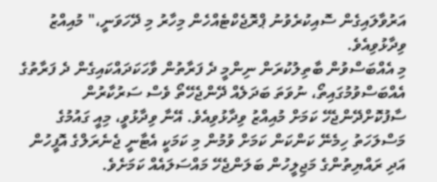އަރުވާލައިގެން ސޮއިކުރެވުނު ޕްރޮޖެކްޓެއްހެން މިހާރު މި ދޭހަވަނީ،" މުއިއްޒު ވިދާޅުވިއެވެ.
މި އެއްބަސްވުން ބާތިލުކުރަން ނިންމީ ދެ ފަރާތުން ވާހަކަދައްކައިގެން ދެ ފަރާތުގެ އެއްބަސްވުމުގައިތޯ، ނުވަތަ ބަދަލެއް ދޭންޖެހޭތޯ ވެސް ސަރުކާރުން ސާފުކޮށްދޭންޖެހޭ ކަމަށް މުއިއްޒު ވިދާޅުވިއެވެ. އޭނާ ވިދާޅުވީ، މިއީ ގައުމުގެ މަސްލަހަތު ހިމެނޭ ކަންކަން ކަމަށް ވުމުން މި ކަމަކީ އެޓާނީ ޖެނެރަލްގެ އޮފީހުން އަދި ރައްޔިތުންގެ މަޖިލީހުން ބަލަންޖެހޭ މައްސަލައެއް ކަމަށެވެ.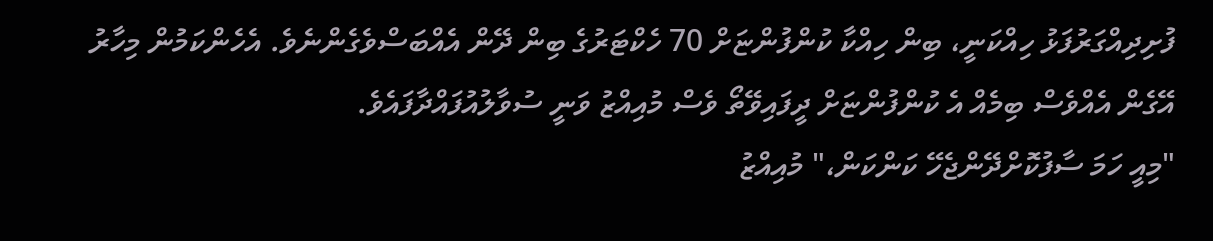ފުށިދިއްގަރުފަޅު ހިއްކަނީ، ބިން ހިއްކާ ކުންފުންޏަށް 70 ހެކްޓަރުގެ ބިން ދޭން އެއްބަސްވެގެންނެވެ. އެހެންކަމުން މިހާރު އޭގެން އެއްވެސް ބިމެއް އެ ކުންފުންޏަށް ދީފައިވޭތޯ ވެސް މުއިއްޒު ވަނީ ސުވާލުއުފައްދާފައެވެ.
"މިއީ ހަމަ ސާފުކޮށްދޭންޖެހޭ ކަންކަން،" މުއިއްޒު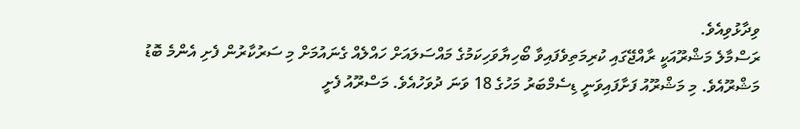ވިދާޅުވިއެވެ.
ރަސްމާލެ މަޝްރޫއަކީ ރާއްޖޭގައި ކުރިމަތިވެފައިވާ ބޯހިޔާވަހިކަމުގެ މައްސަލައަށް ހައްލެއް ގެނައުމަށް މި ސަރުކާރުން ފެށި އެންމެ ބޮޑު މަޝްރޫއެވެ. މި މަޝްރޫއު ފަށާފައިވަނީ ޑިސެމްބަރު މަހުގެ 18 ވަނަ ދުވަހުއެވެ. މަސްރޫއު ފެށީ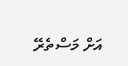އަށް މަސްތެރޭ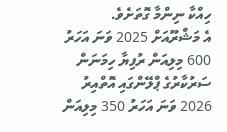ހިއްކާ ނިންމާ ގޮތަށެވެ.
އެ މަޝްރޫއަށް 2025 ވަނަ އަހަރު 600 މިލިއަން ރުފިޔާ ހިމަނަން ސަރުކާރުގެ ޕްލޭންގައި އޮތްއިރު 2026 ވަނަ އަހަރު 350 މިލިއަން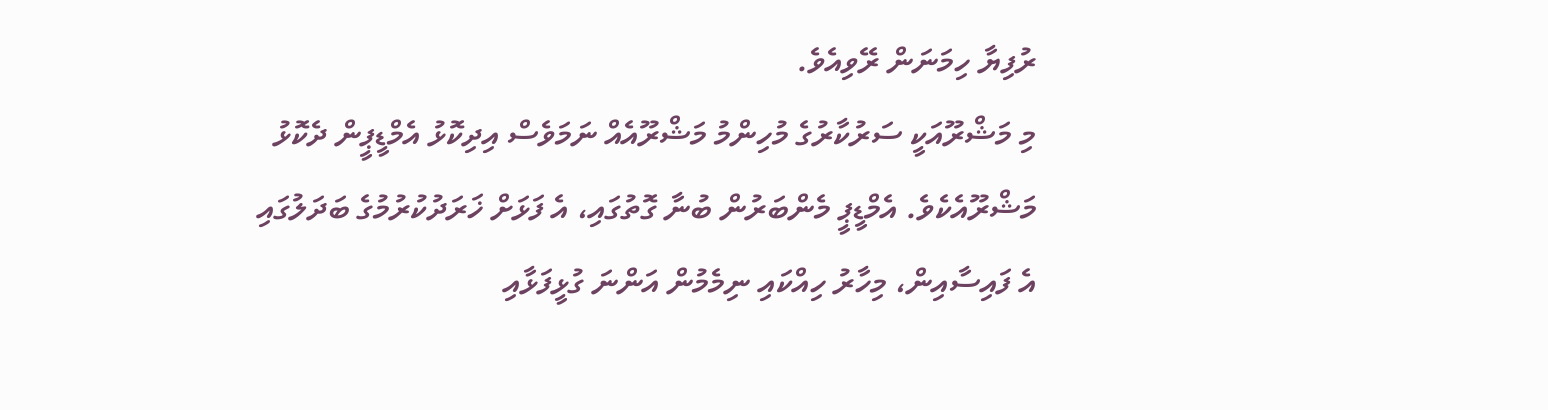ރުފިޔާ ހިމަނަން ރޭވިއެވެ.
މި މަޝްރޫއަކީ ސަރުކާރުގެ މުހިންމު މަޝްރޫއެއް ނަމަވެސް އިދިކޮޅު އެމްޑީޕީން ދެކޮޅު މަޝްރޫއެކެވެ. އެމްޑީޕީ މެންބަރުން ބުނާ ގޮތުގައި، އެ ފަޅަށް ޚަރަދުކުރުމުގެ ބަދަލުގައި އެ ފައިސާއިން، މިހާރު ހިއްކައި ނިމެމުން އަންނަ ގުޅީފަޅާއި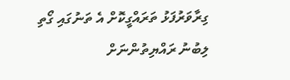ގިރާވަރުފަޅު ތަރައްގީކޮށް އެ ތަނުގައި ގޯތި ލިބުނު ރައްޔިތުންނަށް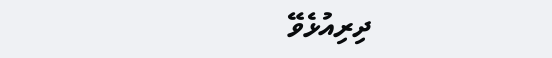ދިރިއުޅެވޭ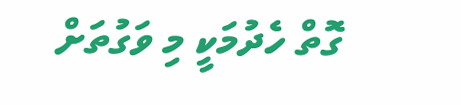ގޮތް ހެދުމަކީ މި ވަގުތަށް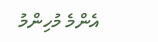އެންމެ މުހިންމު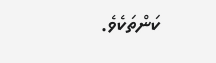ކަންތަކެވެ.